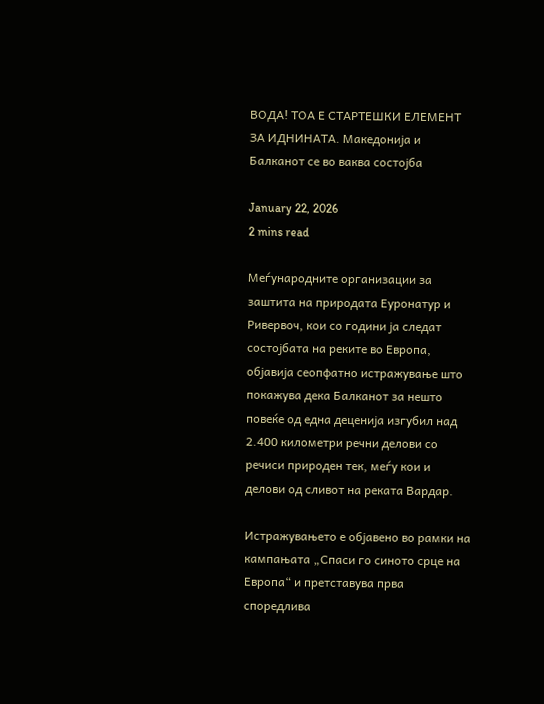ВОДА! ТОА Е СТАРТЕШКИ ЕЛЕМЕНТ ЗА ИДНИНАТА. Македонија и Балканот се во ваква состојба

January 22, 2026
2 mins read

Меѓународните организации за заштита на природата Еуронатур и Ривервоч, кои со години ја следат состојбата на реките во Европа, објавија сеопфатно истражување што покажува дека Балканот за нешто повеќе од една деценија изгубил над 2.400 километри речни делови со речиси природен тек, меѓу кои и делови од сливот на реката Вардар.

Истражувањето е објавено во рамки на кампањата „Спаси го синото срце на Европа“ и претставува прва споредлива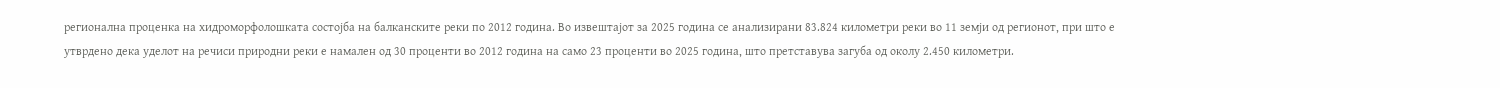регионална проценка на хидроморфолошката состојба на балканските реки по 2012 година. Во извештајот за 2025 година се анализирани 83.824 километри реки во 11 земји од регионот, при што е утврдено дека уделот на речиси природни реки е намален од 30 проценти во 2012 година на само 23 проценти во 2025 година, што претставува загуба од околу 2.450 километри.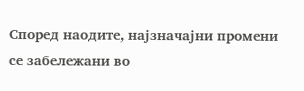Според наодите, најзначајни промени се забележани во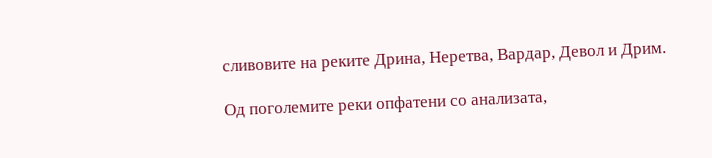сливовите на реките Дрина, Неретва, Вардар, Девол и Дрим.

Од поголемите реки опфатени со анализата,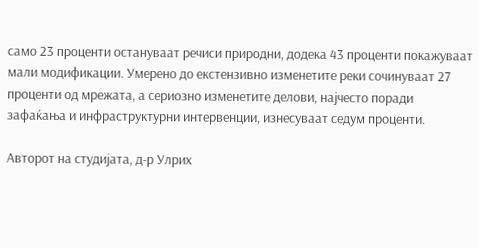само 23 проценти остануваат речиси природни, додека 43 проценти покажуваат мали модификации. Умерено до екстензивно изменетите реки сочинуваат 27 проценти од мрежата, а сериозно изменетите делови, најчесто поради зафаќања и инфраструктурни интервенции, изнесуваат седум проценти.

Авторот на студијата, д-р Улрих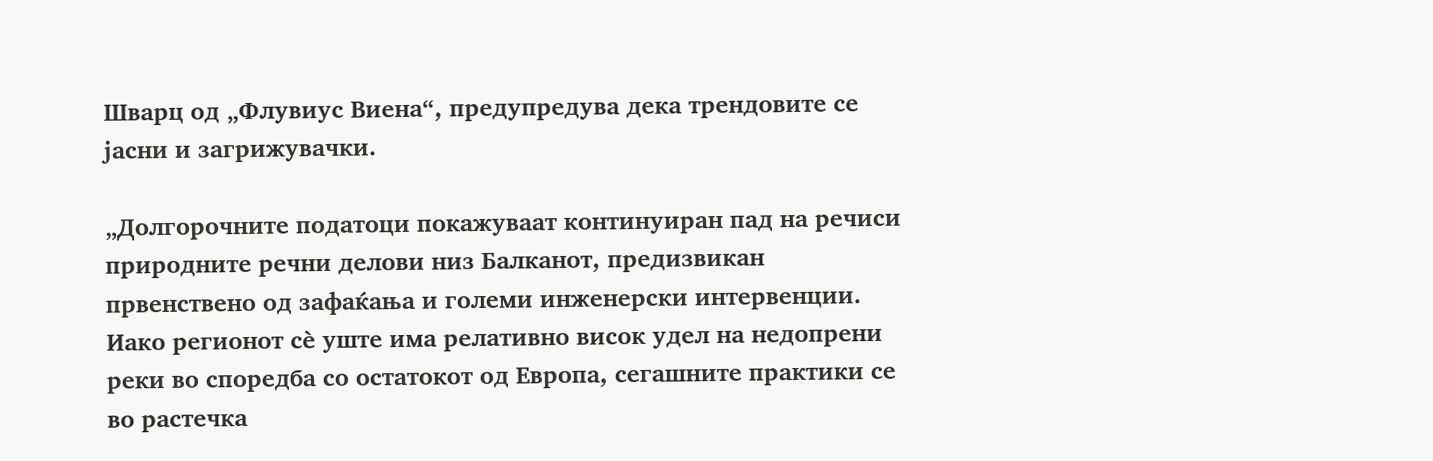Шварц од „Флувиус Виена“, предупредува дека трендовите се јасни и загрижувачки.

„Долгорочните податоци покажуваат континуиран пад на речиси природните речни делови низ Балканот, предизвикан првенствено од зафаќања и големи инженерски интервенции. Иако регионот сè уште има релативно висок удел на недопрени реки во споредба со остатокот од Европа, сегашните практики се во растечка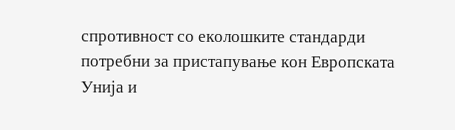спротивност со еколошките стандарди потребни за пристапување кон Европската Унија и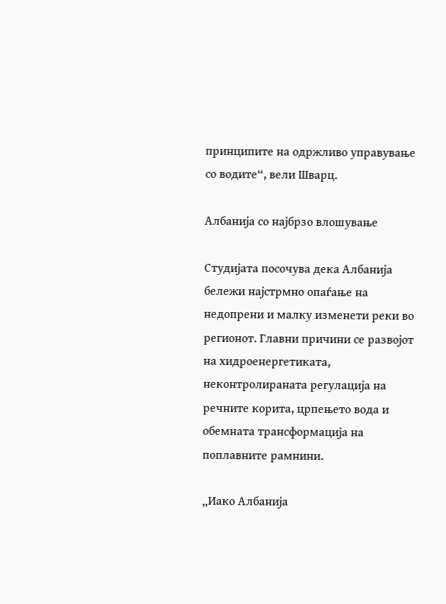принципите на одржливо управување со водите“, вели Шварц.

Албанија со најбрзо влошување

Студијата посочува дека Албанија бележи најстрмно опаѓање на недопрени и малку изменети реки во регионот. Главни причини се развојот на хидроенергетиката, неконтролираната регулација на речните корита, црпењето вода и обемната трансформација на поплавните рамнини.

„Иако Албанија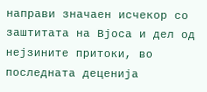направи значаен исчекор со заштитата на Вјоса и дел од нејзините притоки, во последната деценија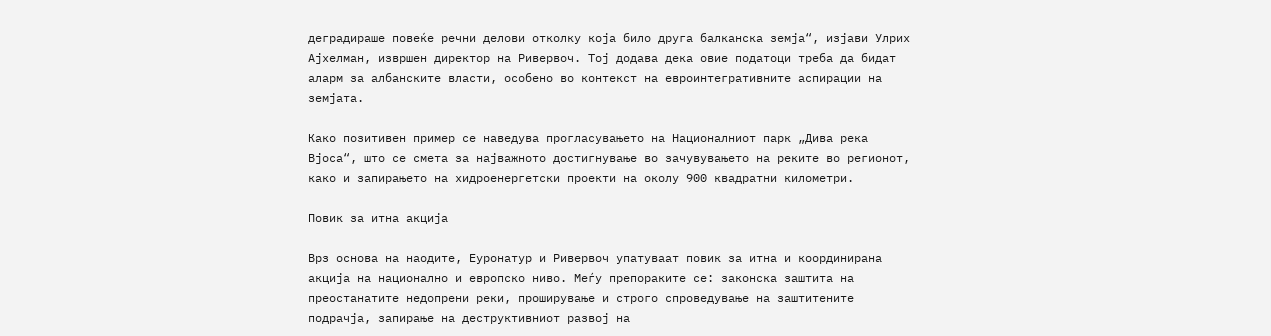деградираше повеќе речни делови отколку која било друга балканска земја“, изјави Улрих Ајхелман, извршен директор на Ривервоч. Тој додава дека овие податоци треба да бидат аларм за албанските власти, особено во контекст на евроинтегративните аспирации на земјата.

Како позитивен пример се наведува прогласувањето на Националниот парк „Дива река Вјоса“, што се смета за најважното достигнување во зачувувањето на реките во регионот, како и запирањето на хидроенергетски проекти на околу 900 квадратни километри.

Повик за итна акција

Врз основа на наодите, Еуронатур и Ривервоч упатуваат повик за итна и координирана акција на национално и европско ниво. Меѓу препораките се: законска заштита на преостанатите недопрени реки, проширување и строго спроведување на заштитените подрачја, запирање на деструктивниот развој на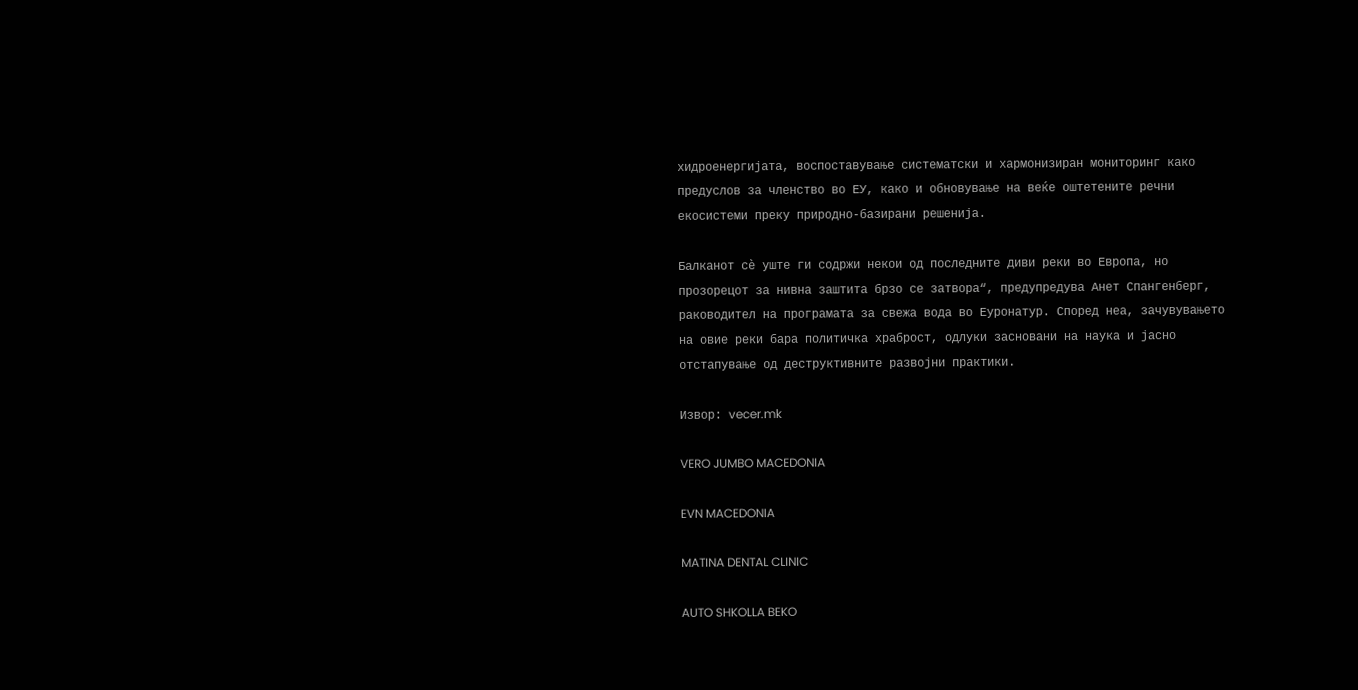хидроенергијата, воспоставување систематски и хармонизиран мониторинг како предуслов за членство во ЕУ, како и обновување на веќе оштетените речни екосистеми преку природно-базирани решенија.

Балканот сè уште ги содржи некои од последните диви реки во Европа, но прозорецот за нивна заштита брзо се затвора“, предупредува Анет Спангенберг, раководител на програмата за свежа вода во Еуронатур. Според неа, зачувувањето на овие реки бара политичка храброст, одлуки засновани на наука и јасно отстапување од деструктивните развојни практики.

Извор: vecer.mk

VERO JUMBO MACEDONIA

EVN MACEDONIA

MATINA DENTAL CLINIC

AUTO SHKOLLA BEKO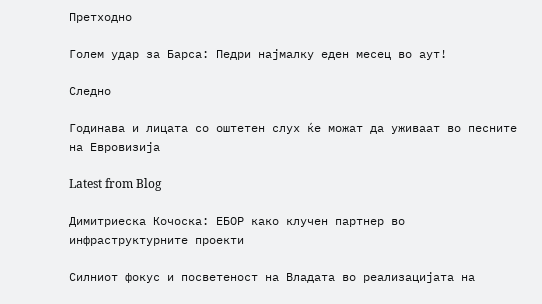Претходно

Голем удар за Барса: Педри најмалку еден месец во аут!

Следно

Годинава и лицата со оштетен слух ќе можат да уживаат во песните на Евровизија

Latest from Blog

Димитриеска Кочоска: ЕБОР како клучен партнер во инфраструктурните проекти

Силниот фокус и посветеност на Владата во реализацијата на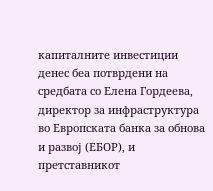капиталните инвестиции денес беа потврдени на средбата со Елена Гордеева, директор за инфраструктура во Европската банка за обнова и развој (ЕБОР), и претставникот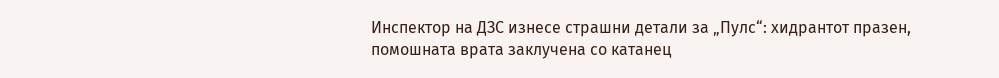Инспектор на ДЗС изнесе страшни детали за „Пулс“: хидрантот празен, помошната врата заклучена со катанец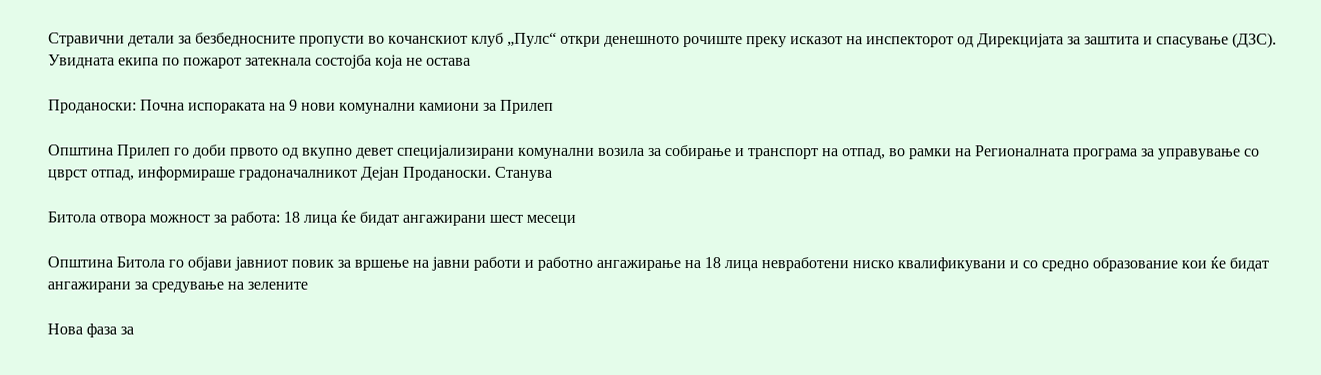Стравични детали за безбедносните пропусти во кочанскиот клуб „Пулс“ откри денешното рочиште преку исказот на инспекторот од Дирекцијата за заштита и спасување (ДЗС). Увидната екипа по пожарот затекнала состојба која не остава

Проданоски: Почна испораката на 9 нови комунални камиони за Прилеп

Општина Прилеп го доби првото од вкупно девет специјализирани комунални возила за собирање и транспорт на отпад, во рамки на Регионалната програма за управување со цврст отпад, информираше градоначалникот Дејан Проданоски. Станува

Битола отвора можност за работа: 18 лица ќе бидат ангажирани шест месеци

Општина Битола го објави јавниот повик за вршење на јавни работи и работно ангажирање на 18 лица невработени ниско квалификувани и со средно образование кои ќе бидат ангажирани за средување на зелените

Нова фаза за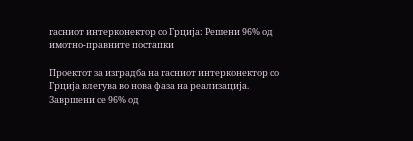гасниот интерконектор со Грција: Решени 96% од имотно-правните постапки

Проектот за изградба на гасниот интерконектор со Грција влегува во нова фаза на реализација. Завршени се 96% од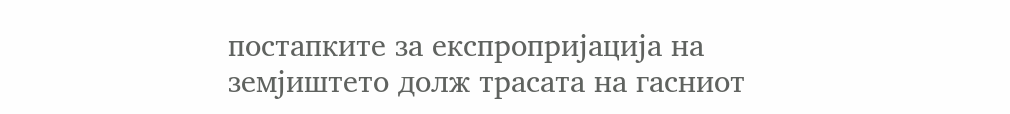постапките за експропријација на земјиштето долж трасата на гасниот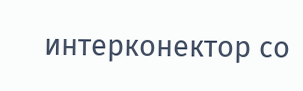интерконектор со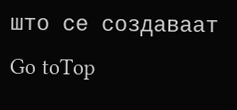што се создаваат
Go toTop